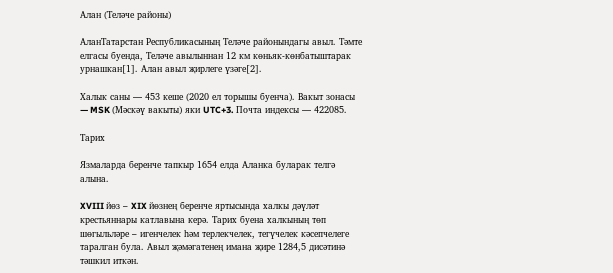Алан (Теләче районы)

АланТатарстан Республикасының Теләче районындагы авыл. Тәмте елгасы буенда, Теләче авылыннан 12 км көньяк-көнбатыштарак урнашкан[1]. Алан авыл җирлеге үзәге[2].

Халык саны — 453 кеше (2020 ел торышы буенча). Вакыт зонасы — MSK (Мәскәү вакыты) яки UTC+3. Почта индексы — 422085.

Тарих

Язмаларда беренче тапкыр 1654 елда Аланка буларак телгә алына.

XVIII йөз – XIX йөзнең беренче яртысында халкы дәүләт крестьяннары катлавына керә. Тарих буена халкының төп шөгыльләре – игенчелек һәм терлекчелек, тегүчелек кәсепчелеге таралган була. Авыл җәмәгатенең имана җире 1284,5 дисәтинә тәшкил иткән.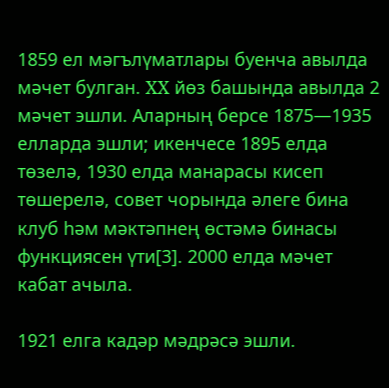1859 ел мәгълүматлары буенча авылда мәчет булган. XX йөз башында авылда 2 мәчет эшли. Аларның берсе 1875—1935 елларда эшли; икенчесе 1895 елда төзелә, 1930 елда манарасы кисеп төшерелә, совет чорында әлеге бина клуб һәм мәктәпнең өстәмә бинасы функциясен үти[3]. 2000 елда мәчет кабат ачыла.

1921 елга кадәр мәдрәсә эшли.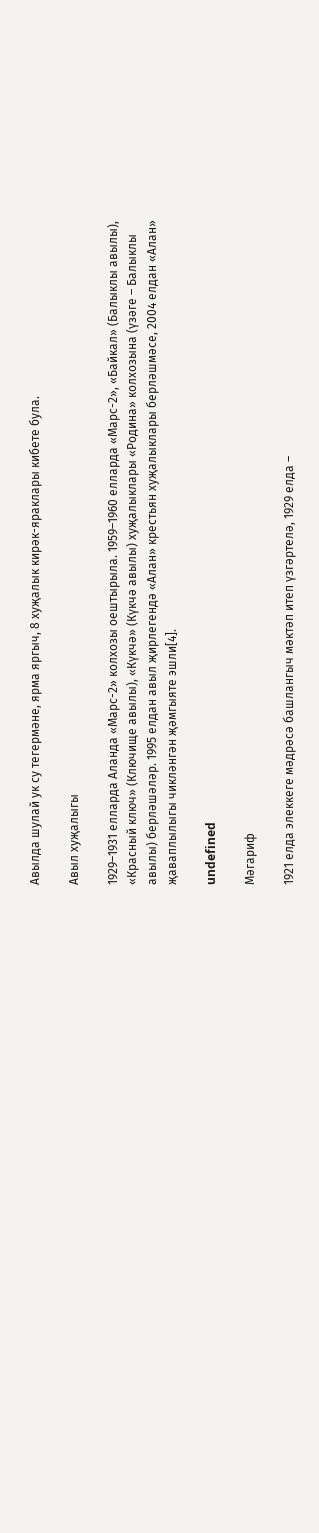Авылда шулай ук су тегермәне, ярма яргыч, 8 хуҗалык кирәк-яраклары кибете була.

Авыл хуҗалыгы

1929–1931 елларда Аланда «Марс-2» колхозы оештырыла. 1959–1960 елларда «Марс-2», «Байкал» (Балыклы авылы), «Красный ключ» (Ключище авылы), «Күкчә» (Күкчә авылы) хуҗалыклары «Родина» колхозына (үзәге – Балыклы авылы) берләшәләр. 1995 елдан авыл җирлегендә «Алан» крестьян хуҗалыклары берләшмәсе, 2004 елдан «Алан» җаваплылыгы чикләнгән җәмгыяте эшли[4].

undefined

Мәгариф

1921 елда элеккеге мәдрәсә башлангыч мәктәп итеп үзгәртелә, 1929 елда –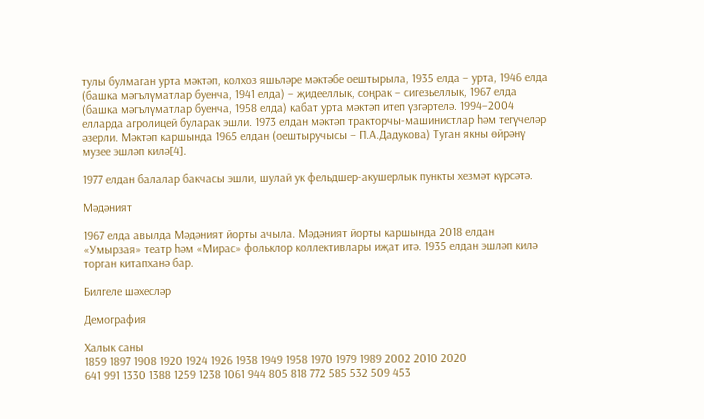тулы булмаган урта мәктәп, колхоз яшьләре мәктәбе оештырыла, 1935 елда – урта, 1946 елда (башка мәгълүматлар буенча, 1941 елда) – җидееллык, соңрак – сигезьеллык, 1967 елда (башка мәгълүматлар буенча, 1958 елда) кабат урта мәктәп итеп үзгәртелә. 1994–2004 елларда агролицей буларак эшли. 1973 елдан мәктәп тракторчы-машинистлар һәм тегүчеләр әзерли. Мәктәп каршында 1965 елдан (оештыручысы – П.А.Дадукова) Туган якны өйрәнү музее эшләп килә[4].

1977 елдан балалар бакчасы эшли, шулай ук фельдшер-акушерлык пункты хезмәт күрсәтә.

Мәдәният

1967 елда авылда Мәдәният йорты ачыла. Мәдәният йорты каршында 2018 елдан «Умырзая» театр һәм «Мирас» фольклор коллективлары иҗат итә. 1935 елдан эшләп килә торган китапханә бар.

Билгеле шәхесләр

Демография

Халык саны
1859 1897 1908 1920 1924 1926 1938 1949 1958 1970 1979 1989 2002 2010 2020
641 991 1330 1388 1259 1238 1061 944 805 818 772 585 532 509 453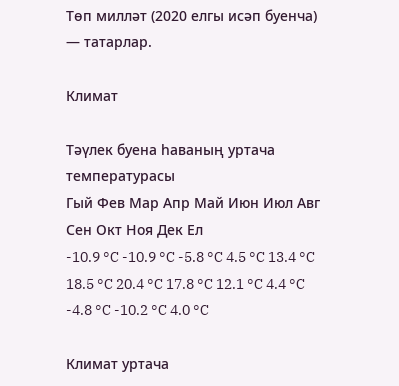Төп милләт (2020 елгы исәп буенча) — татарлар.

Климат

Тәүлек буена һаваның уртача температурасы
Гый Фев Мар Апр Май Июн Июл Авг Сен Окт Ноя Дек Ел
-10.9 °C -10.9 °C -5.8 °C 4.5 °C 13.4 °C 18.5 °C 20.4 °C 17.8 °C 12.1 °C 4.4 °C -4.8 °C -10.2 °C 4.0 °C

Климат уртача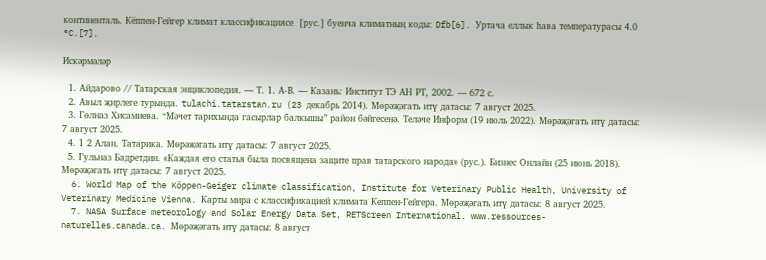континенталь. Кёппен-Гейгер климат классификациясе  [рус.] буенча климатның коды: Dfb[6]. Уртача еллык һава температурасы 4.0 °C.[7].

Искәрмәләр

  1. Айдарово // Татарская энциклопедия. — Т. 1. А-В. — Казань: Институт ТЭ АН РТ, 2002. — 672 с.
  2. Авыл җирлеге турында. tulachi.tatarstan.ru (23 декабрь 2014). Мөрәҗәгать итү датасы: 7 август 2025.
  3. Гөлназ Хисамиева. “Мәчет тарихында гасырлар балкышы” район бәйгесенә. Теләче Информ (19 июль 2022). Мөрәҗәгать итү датасы: 7 август 2025.
  4. 1 2 Алан. Татарика. Мөрәҗәгать итү датасы: 7 август 2025.
  5. Гульназ Бадретдин. «Каждая его статья была посвящена защите прав татарского народа» (рус.). Бизнес Онлайн (25 июнь 2018). Мөрәҗәгать итү датасы: 7 август 2025.
  6. World Map of the Köppen-Geiger climate classification, Institute for Veterinary Public Health, University of Veterinary Medicine Vienna. Карты мира с классификацией климата Кеппен-Гейгера. Мөрәҗәгать итү датасы: 8 август 2025.
  7. NASA Surface meteorology and Solar Energy Data Set, RETScreen International. www.ressources-naturelles.canada.ca. Мөрәҗәгать итү датасы: 8 август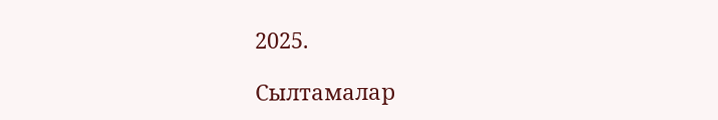2025.

Сылтамалар